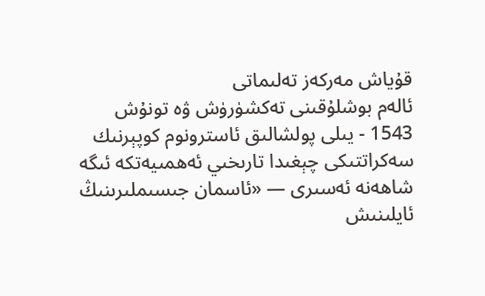قۇياش مەركەز تەلىماتى
ئالەم بوشلۇقىنى تەكشۈرۈش ۋە تونۇش
1543 - يىلى پولشالىق ئاسترونوم كوپېرنىك سەكراتتىكى چېغىدا تارىخىي ئەھمىيەتكە ئىگە شاھەنە ئەسىرى — «ئاسمان جىسىملىرىنىڭ ئايلىنىش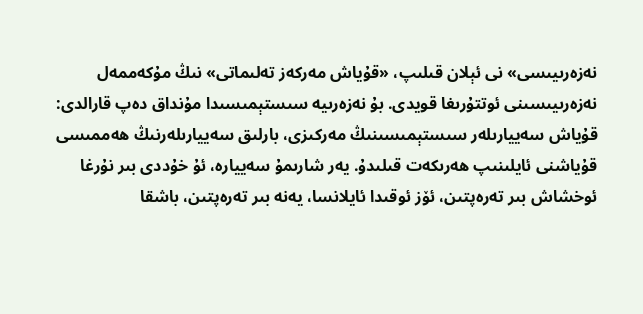نەزەرىيىسى» نى ئېلان قىلىپ، «قۇياش مەركەز تەلىماتى» نىڭ مۇكەممەل نەزەرىيىسىنى ئوتتۇرىغا قويدى. بۇ نەزەرىيە سىستېمىسىدا مۇنداق دەپ قارالدى: قۇياش سەييارىلەر سىستېمىسىنىڭ مەركىزى، بارلىق سەييارىلەرنىڭ ھەممىسى قۇياشنى ئايلىنىپ ھەرىكەت قىلىدۇ. يەر شارىمۇ سەييارە، ئۇ خۇددى بىر نۇرغا ئوخشاش بىر تەرەپتىن، ئۆز ئوقىدا ئايلانسا، يەنە بىر تەرەپتىن، باشقا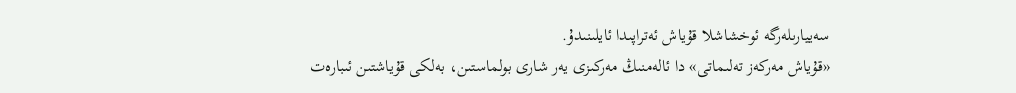سەييارىلەرگە ئوخشاشلا قۇياش ئەتراپىدا ئايلىنىدۇ.
«قۇياش مەركەز تەلىماتى» دا ئالەمنىڭ مەركىزى يەر شارى بولماستىن، بەلكى قۇياشتىن ئىبارەت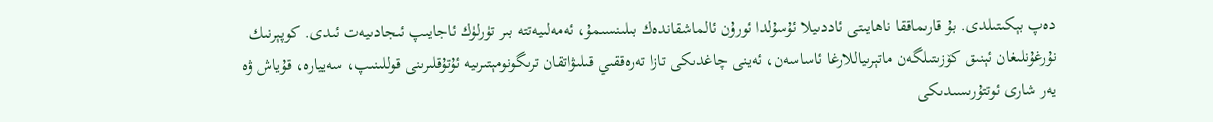دەپ بېكىتىلدى. بۇ قارىماققا ناھايىتى ئاددىيلا ئۇسۇلدا ئورۇن ئالماشقاندەك بىلىنسىمۇ، ئەمەلىيەتتە بىر تۈرلۈك ئاجايىپ ئىجادىيەت ئىدى. كوپېرنىك نۇرغۇنلىغان ئېنىق كۆزىتىلگەن ماتېرىياللارغا ئاساسەن، ئەينى چاغدىكى تازا تەرەققىي قىلىۋاتقان ترىگونومېتىرىيە ئۇتۇقلىرىنى قوللىنىپ، سەييارە، قۇياش ۋە يەر شارى ئوتتۇرىسىدىكى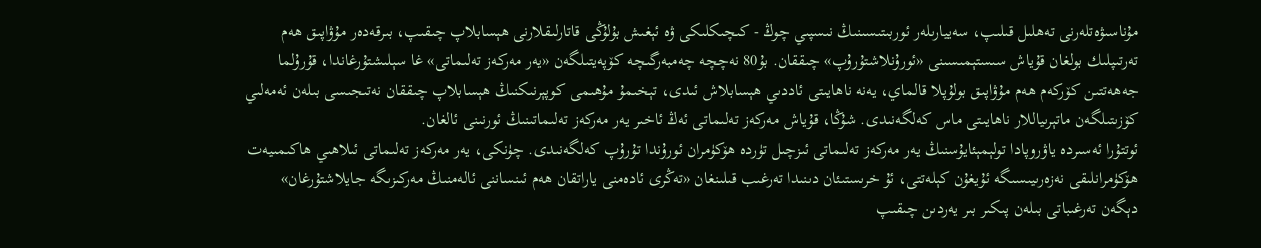مۇناسىۋەتلەرنى تەھلىل قىلىپ، سەييارىلەر ئوربىتىسىنىڭ نىسپىي چوڭ - كىچىكلىكى ۋە ئېغىش بۇلۇڭى قاتارلىقلارنى ھېسابلاپ چىقىپ، بىرقەدەر مۇۋاپىق ھەم تەرتىپلىك بولغان قۇياش سىستېمىسىنى «ئورۇنلاشتۇرۇپ» چىققان. بۇ80 نەچچە چەمبەرگىچە كۆپەيتىلگەن «يەر مەركەز تەلىماتى» غا سېلىشتۇرغاندا، قۇرۇلما جەھەتتىن كۆركەم ھەم مۇۋاپىق بولۇپلا قالماي، يەنە ناھايىتى ئاددىي ھېسابلاش ئىدى، تېخىمۇ مۇھىمى كوپېرنىكنىڭ ھېسابلاپ چىققان نەتىجىسى بىلەن ئەمەلىي كۆزىتىلگەن ماتېرىياللار ناھايىتى ماس كەلگەنىدى. شۇڭا، قۇياش مەركەز تەلىماتى ئەڭ ئاخىر يەر مەركەز تەلىماتىنىڭ ئورنىنى ئالغان.
ئوتتۇرا ئەسىردە ياۋروپادا تولېمېئايۇسنىڭ يەر مەركەز تەلىماتى ئىزچىل تۈردە ھۆكۈمران ئورۇندا تۇرۇپ كەلگەنىدى. چۈنكى، يەر مەركەز تەلىماتى ئىلاھىي ھاكىمىيەت ھۆكۈمرانلىقى نەزەرىيىسىگە ئۇيغۇن كېلەتتى، ئۇ خرىستىئان دىنىدا تەرغىب قىلىنغان «تەڭرى ئادەمنى ياراتقان ھەم ئىنساننى ئالەمنىڭ مەركىزىگە جايلاشتۇرغان» دېگەن تەرغىباتى بىلەن پىكىر بىر يەردىن چىقىپ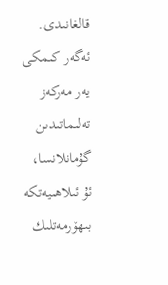قالغانىدى. ئەگەر كىمكى يەر مەركەز تەلىماتىدىن گۇمانلانسا، ئۇ ئىلاھىيەتكە بىھۆرمەتلىك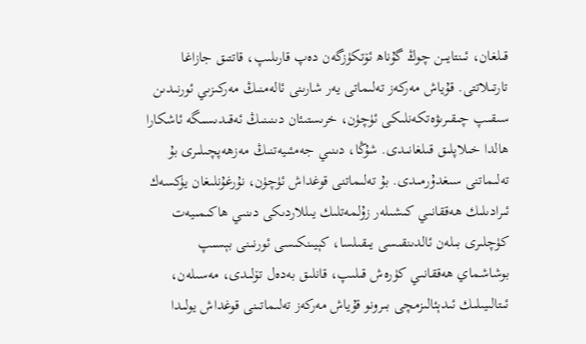قىلغان، ئىنتايىن چوڭ گۇناھ ئۆتكۈزگەن دەپ قارىلىپ، قاتتىق جازاغا تارتىلاتتى. قۇياش مەركەز تەلىماتى يەر شارىنى ئالەمنىڭ مەركىزىي ئورنىدىن سىقىپ چىقىرىۋەتكەنلىكى ئۈچۈن، خرىستىئان دىنىنىڭ ئەقىدىسىگە ئاشكارا ھالدا خىلاپلىق قىلغانىدى. شۇڭا، دىنىي جەمئىيەتنىڭ مەزھەپچىلىرى بۇ تەلىماتنى سىغدۇرمىدى. بۇ تەلىماتنى قوغداش ئۈچۈن، نۇرغۇنلىغان يۈكسەك ئىرادىلىك ھەققانىي كىشىلەر زۇلمەتلىك يىللاردىكى دىنىي ھاكىمىيەت كۈچلىرى بىلەن ئالدىنقىسى يىقىلسا، كېيىنكىسى ئورنىنى بېسىپ بوشاشماي ھەققانىي كۈرەش قىلىپ، قانلىق بەدەل تۆلىدى، مەسىلەن، ئىتالىيىلىك ئىدېئالىزمچى بىرونو قۇياش مەركەز تەلىماتىنى قوغداش يولىدا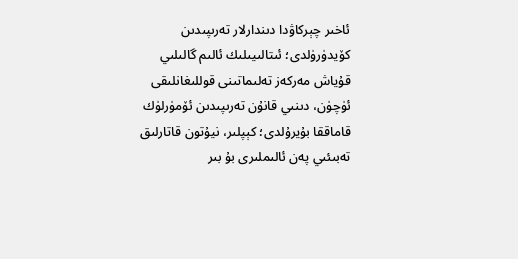ئاخىر چېركاۋدا دىندارلار تەرىپىدىن كۆيدۈرۈلدى؛ ئىتالىيىلىك ئالىم گالىلىي قۇياش مەركەز تەلىماتىنى قوللىغانلىقى ئۈچۈن، دىنىي قانۇن تەرىپىدىن ئۆمۈرلۈك قاماققا بۇيرۇلدى؛ كېپلىر، نيۇتون قاتارلىق تەبىئىي پەن ئالىملىرى بۇ بىر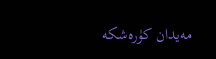مەيدان كۈرەشكە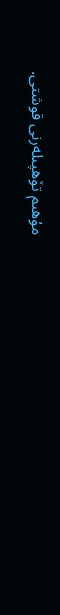مۇھىم تۆھپىلەرنى قوشتى.